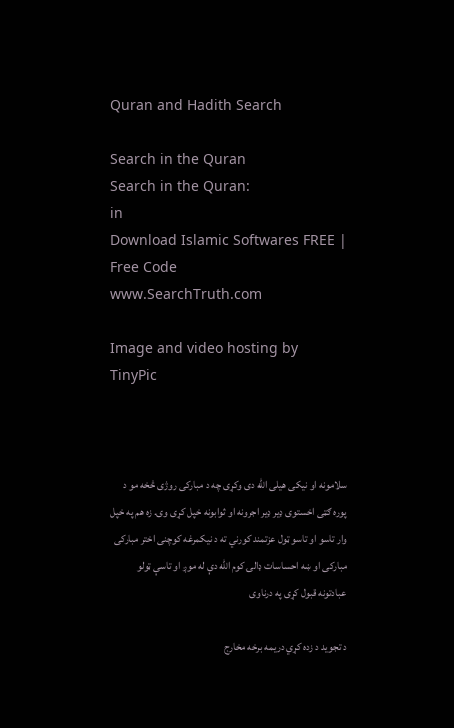Quran and Hadith Search

Search in the Quran
Search in the Quran:
in
Download Islamic Softwares FREE | Free Code
www.SearchTruth.com

Image and video hosting by TinyPic



سلامونه او نیکی هیلی الله دی وکړی چه د مبارکی روژی څخه مو د پوره ګټی اخستوی ډیر ډیر اجرونه او ثوابونه خپل کړی وی. زه هم په خپل وار تاسو او تاسو ټول عزتمند کورني ته د نیکمرغه کوچنی اختر مبارکی مبارکى او ښه احساسات ډالۍ کوم الله دې له موږ او تاسې ټولو عبادتونه قبول کړی په درناوی

د تجويد د زده کړي دريمه برخه مخارج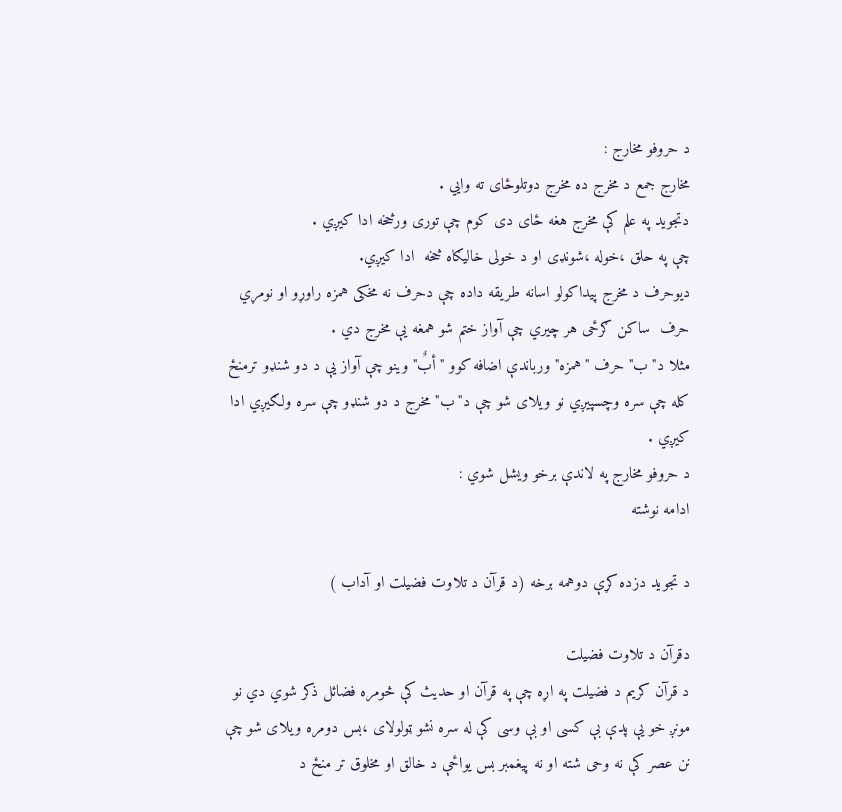د حروفو مخارج :
مخارج جمع د مخرج ده مخرج دوتلوځای ته وايي .
دتجويد په علم کې مخرج هغه ځای دی کوم چې توری ورڅخه ادا کيږي .
چې په حلق ،خوله ،شونډی او د خولی خاليګاه څخه  ادا کيږي.
ديوحرف د مخرج پيداکولو اسانه طريقه داده چې دحرف نه مخکی همزه راوړو او نومړي حرف  ساکن ګرځی هر چيري چې آواز ختم شو همغه يې مخرج دي .
مثلا د" ب" حرف "همزه" ورباندې اضافه كوو " أبٌ" وينو چې آواز يې د دو شنډو ترمنځ کله چې سره وچسپيږي نو ويلای شو چې د"ب" مخرج د دو شنډو چې سره ولګيږي ادا کيږي .
د حروفو مخارج په لاندې برخو ويشل شوي :
ادامه نوشته

د تجويد دزده کړې دوهمه برخه (د قرآن د تلاوت فضيلت او آداب )

دقرآن د تلاوت فضيلت
د قرآن کريم د فضيلت په اړه چې په قرآن او حديث کې څومره فضائل ذكر شوي دي نو مونږ خو يې پدې بې کسی او بې وسی کې له سره نشو ټولولای ،بس دومره ويلای شو چې نن عصر کې نه وحی شته او نه پيغمبر بس يواځې د خالق او مخلوق تر منځ د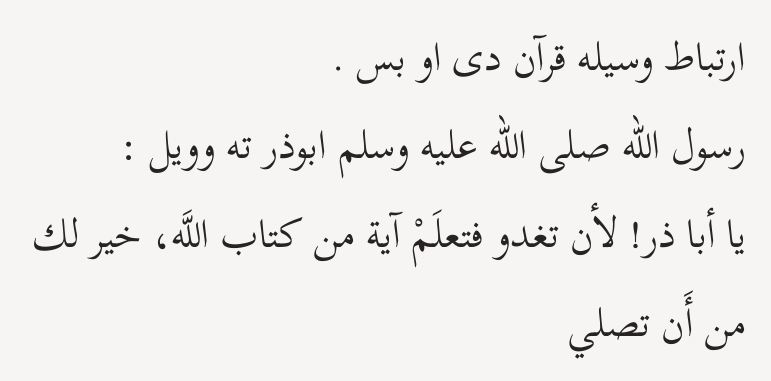ارتباط وسيله قرآن دی او بس .
رسول الله صلی الله عليه وسلم ابوذر ته وويل :
يا أبا ذر! لأن تغدو فتعلَمْ آية من كتاب اللَّه، خير لك من أَن تصلي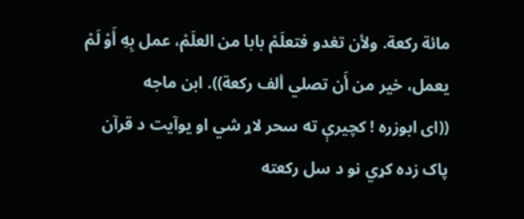مائة ركعة. ولأن تغدو فتعلَمْ بابا من العلَمْ، عمل بِهِ أَوْ لَمْ يعمل، خير من أَن تصلي ألف ركعة)). ابن ماجه
((ای ابوزره ! کچيرې ته سحر لاړ شي او يوآيت د قرآن پاک زده کړي نو د سل رکعته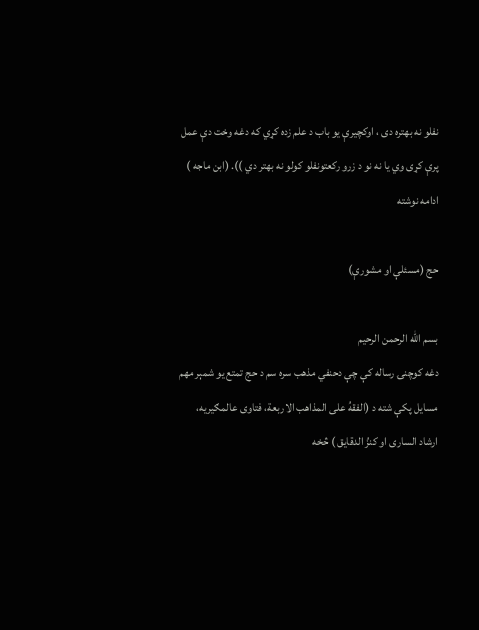نفلو نه بهتره دی ، اوکچيرې يو باب د علم زده کړي که دغه وخت دې عمل پرې کړی وي يا نه نو د زرو رکعتونفلو کولو نه بهتر دي )). (ابن ماجه )
ادامه نوشته

حج (مسئلې او مشورې)

بسم الله الرحمن الرحيم
دغه کوچنۍ رساله کې چې دحنفي مذهب سره سم د حج تمتع يو شمېر مهم مسايل پکې شته د (الفقهُ على المذاهب الاربعة، فتاوى عالمګيريه، ارشاد السارى او کنزُ الدقايق ) څخه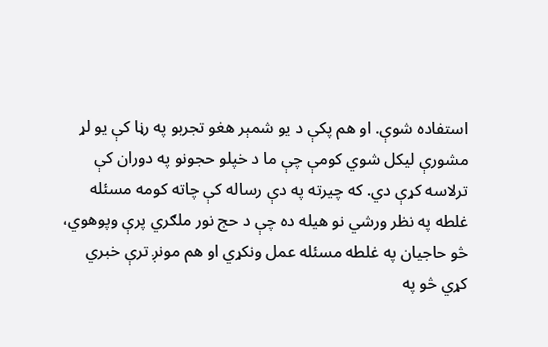استفاده شوې. او هم پکې د يو شمېر هغو تجربو په رڼا کې يو لړ مشورې ليکل شوي کومې چې ما د خپلو حجونو په دوران کې ترلاسه کړې دي. که چيرته په دې رساله کې چاته کومه مسئله غلطه په نظر ورشي نو هيله ده چې د حج نور ملګري پرې وپوهوي، څو حاجيان په غلطه مسئله عمل ونکړي او هم مونږ ترې خبري کړي څو په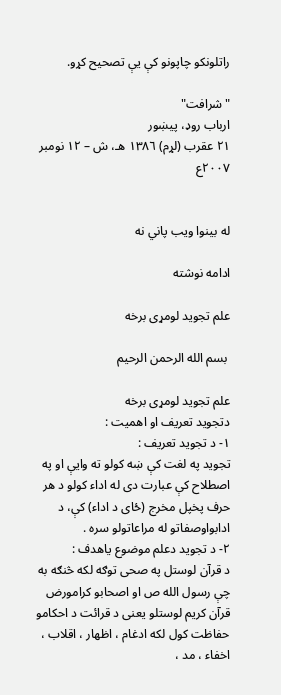راتلونکو چاپونو کې يې تصحيح کړو.

"شرافت"
ارباب روډ، پيښور
٢١ عقرب (لړم) ١٣٨٦ هـ، ش – ١٢ نومبر ٢٠٠٧ع


له بينوا ويب پاني نه

ادامه نوشته

علم تجويد لومړی برخه

 بسم الله الرحمن الرحيم

علم تجويد لومړی برخه
دتجويد تعريف او اهميت :
۱- د تجويد تعريف :
تجويد په لغت کې ښه کولو ته وايې او په اصطلاح کې عبارت دی له اداء کولو د هر حرف پخپل مخرج (ځای د اداء) کې، د ادابواوصفاتو له مراعاتولو سره .
۲- د تجويد دعلم موضوع ياهدف :
د قرآن لوستل په صحی توګه لکه څنګه به چې رسول الله ص او اصحابو کرامورض  قرآن کريم لوستلو يعنی د قرائت د احکامو حفاظت کول لکه ادغام ، اظهار ، اقلاب ، اخفاء ، مد ،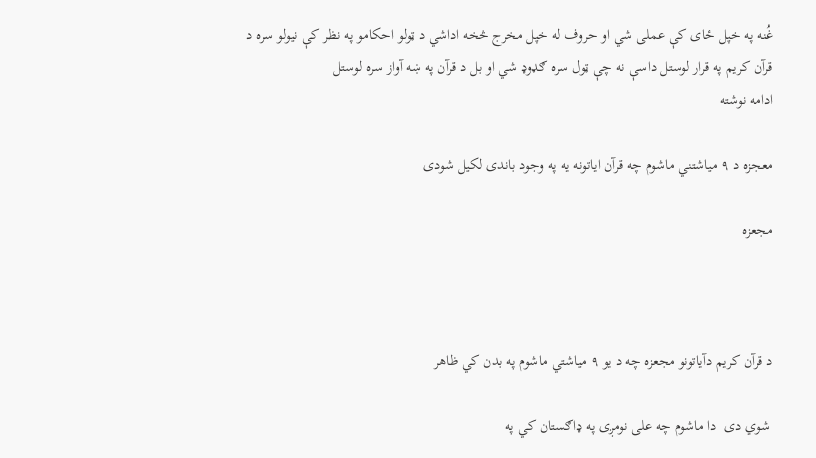غُنه په خپل ځای کې عملی شي او حروف له خپل مخرج څخه اداشي د ټولو احکامو په نظر کې نيولو سره د قرآن کريم په قرار لوستل داسې نه چې ټول سره ګډوډ شي او بل د قرآن په ښه آواز سره لوستل
ادامه نوشته

معجزه د ۹ مياشتني ماشوم چه قرآن ایاتونه یه په وجود باندی لکيل شودی

مجعزه



د قرآن کریم دآياتونو مجعزه چه د یو ۹ میاشتي ماشوم په بدن کي ظاهر

 شوي دی  دا ماشوم چه علی نومږی په ډاګستان کي په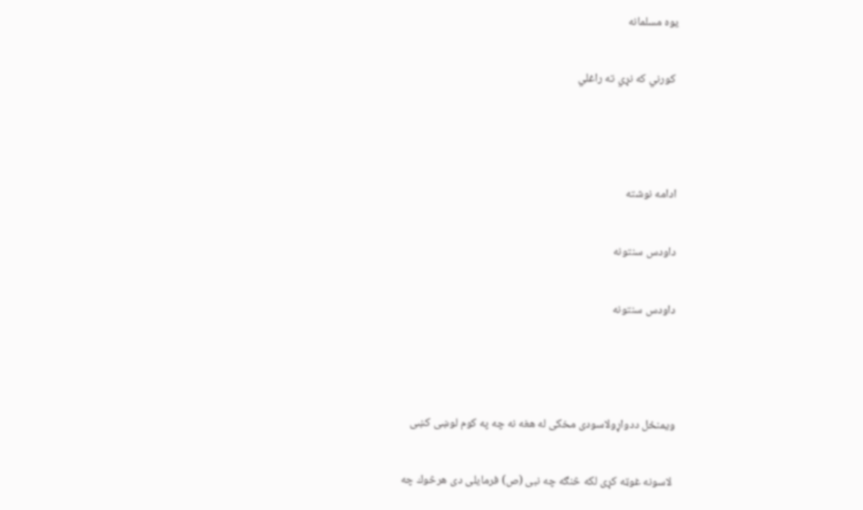يوه مسلمانه

 کورني که نړي ته راغلي



ادامه نوشته

داودس سنتونه

داودس سنتونه



ويمنځل ددواړولاسودی مخكی له هغه نه چه په كوم لوښی كښی

 لاسونه غوټه كړی لكه څنګه چه نبی (ص) فرمايلی دی هرڅوك چه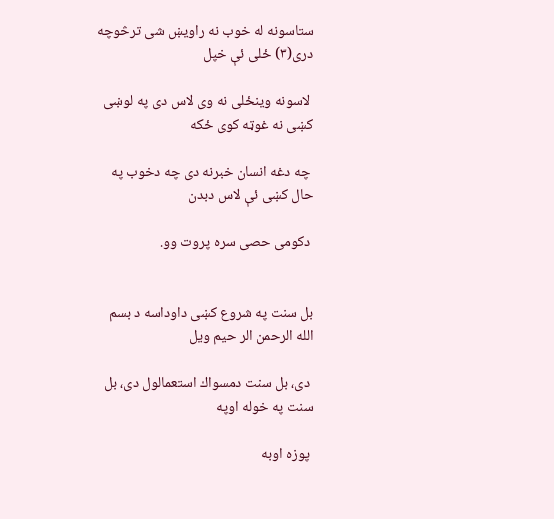ستاسونه له خوب نه راويښ شی ترڅوچه دری(٣) ځلی ئې خپل

 لاسونه وينځلی نه وی لاس دی په لوښی كښی نه غوټه كوی ځكه

 چه دغه انسان خبرنه دی چه دخوب په حال كښی ئې لاس دبدن

 دكومی حصی سره پروت وو.


بل سنت په شروع كښى داوداسه د بسم الله الرحمن الر حيم ويل

 دی، بل سنت دمسواك استعمالول دی، بل سنت په خوله اوپه

 پوزه اوبه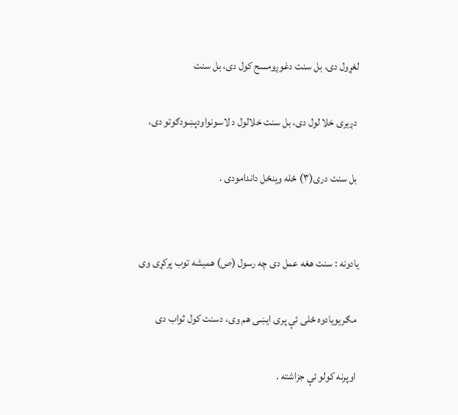لغړول دی، بل سنت دغوږومسح كول دی، بل سنت

 دږيری خلا لول دی، بل سنت خلالول د لاسونواودپښودګوتو دی،

 بل سنت دری(٣) ځله وينځل داندامودی .


يادونه : سنت هغه عمل دی چه رسول (ص) هميشه توب پركړى وی

 مګريويادوه ځلی ئې پری ايښی هم وی، دسنت كول ثواب دی

 اوپرنه كولو ئې جزاشته .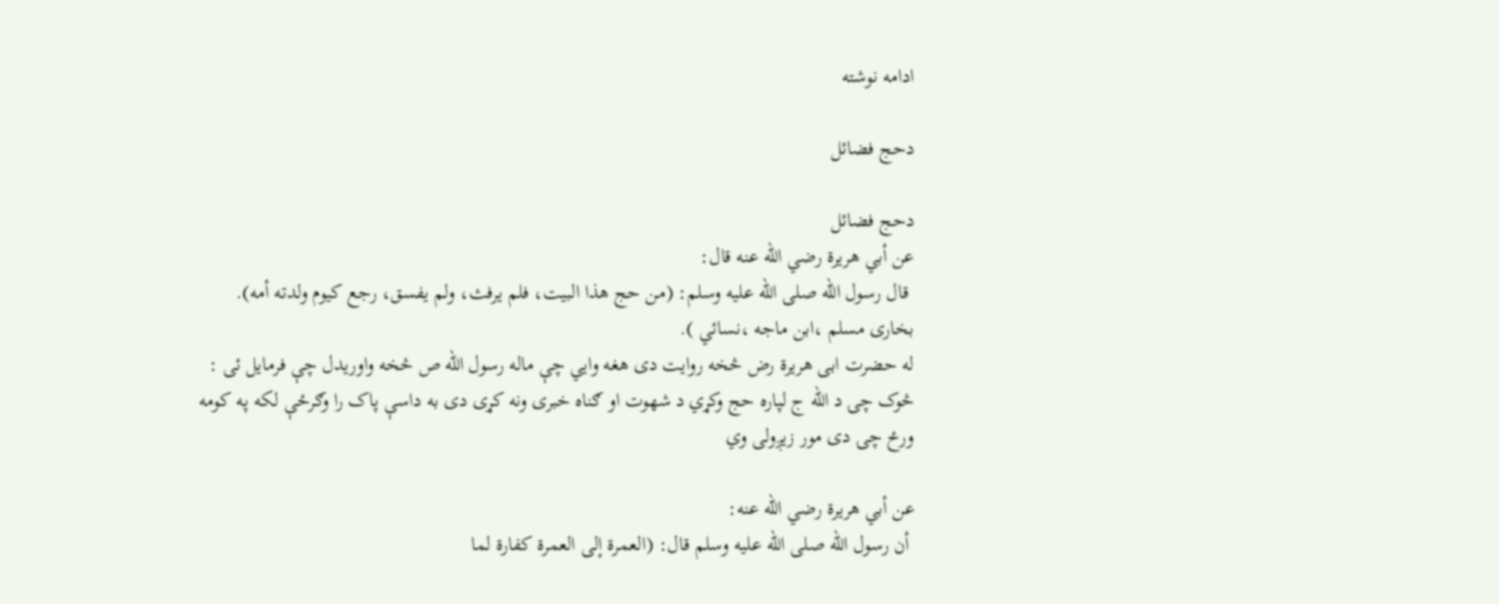ادامه نوشته

دحج فضائل

دحج فضائل
عن أبي هريرة رضي الله عنه قال:
 قال رسول الله صلى الله عليه وسلم: (من حج هذا البيت، فلم يرفث، ولم يفسق، رجع كيوم ولدته أمه). بخاری مسلم ،ابن ماجه ،نسائي ).
له حضرت ابی هريرة رض څخه روايت دی هغه وايي چې ماله رسول الله ص څخه واوريدل چې فرمايل ئی :
څوک چۍ د الله ج لپاره حج وکړي د شهوت او ګناه خبری ونه کړی دی به داسې پاک را وګرځې لکه په کومه ورځ چۍ دی مور زيږولی وي

عن أبي هريرة رضي الله عنه:
 أن رسول الله صلى الله عليه وسلم قال: (العمرة إلى العمرة كفارة لما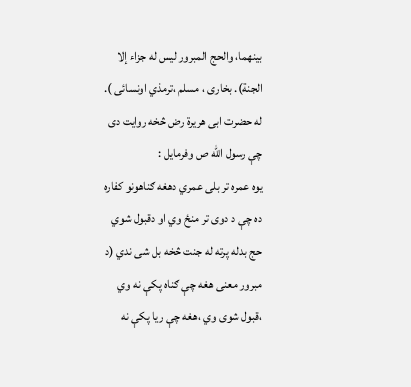بينهما، والحج المبرور ليس له جزاء إلا الجنة). بخاری ، مسلم ،ترمذي اونسائی ).
له حضرت ابی هريرة رض څخه روايت دی چې رسول الله ص وفرمايل :
يوه عمره تر بلی عمري دهغه ګناهونو کفاره ده چې د دوی تر منځ وي او دقبول شوي حج بدله پرته له جنت څخه بل شی ندي (د مبرور معنی هغه چې ګناه پکې نه وي ،قبول شوی وي ،هغه چې ريا پکې نه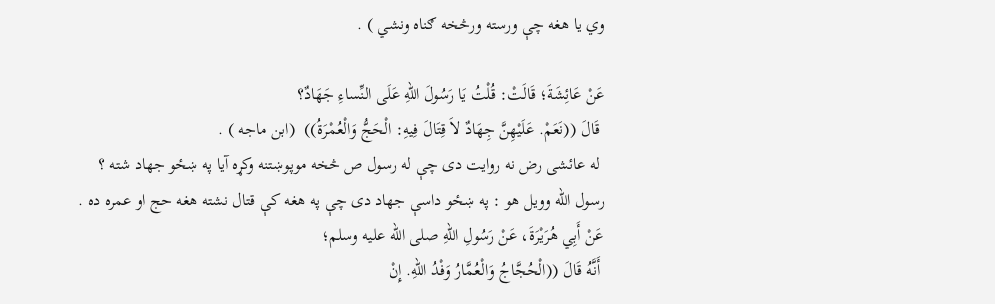وي يا هغه چې ورسته ورڅخه ګناه ونشي ) .

عَنْ عَائِشَةَ؛ قَالَتْ: قُلْتُ يَا رَسُولَ اللهِ عَلَى النِّساءِ جَهَادٌ؟
 قَالَ ((نَعَمْ. عَلَيْهِنَّ جِهَادٌ لاَ قِتَالَ فِيهِ: الْحَجُّ وَالْعُمْرَةُ))  (ابن ماجه ) .
 له عائشی رض نه روايت دی چې له رسول ص څخه موپوښتنه وکړه آيا په ښځو جهاد شته ؟
رسول الله وويل هو : په ښځو داسې جهاد دی چې په هغه کې قتال نشته هغه حج او عمره ده .
عَنْ أَبِي هُرَيْرَةَ، عَنْ رَسُولِ اللهِ صلى الله عليه وسلم؛
 أَنَّهُ قَالَ ((الْحُجَّاجُ وَالْعُمَّارُ وَفْدُ اللهِ. إِنْ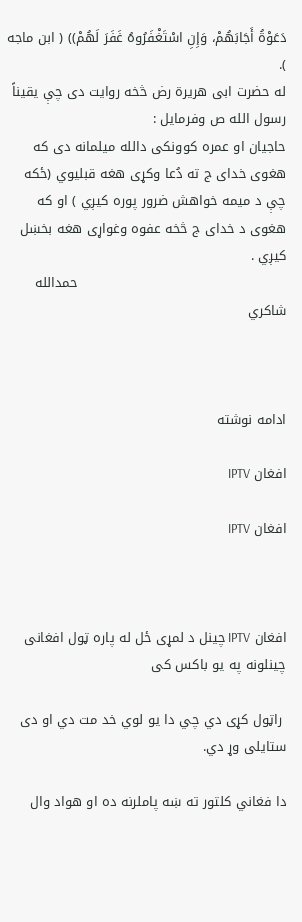دَعَوْةُ أَجَابَهُمْ، وَإِنِ اسْتَغْفَرُوهُ غَفَرَ لَهُمْ)) ( ابن ماجه ).
له حضرت ابی هريرة رض څخه روايت دی چې يقيناً رسول الله ص وفرمايل :
حاجيان او عمره کوونکی دالله ميلمانه دی که هغوی خدای ج ته دُعا وکړی هغه قبليوي (ځکه چې د ميمه خواهش ضرور پوره کيږي ) او که هغوی د خدای ج څخه عفوه وغواړی هغه بخښل کيږي .
                                               حمدالله شاكري



ادامه نوشته

افغان IPTV

افغان IPTV



افغان IPTV چینل د لمړی ځل له پاره ټول افغانی چینلونه په یو باکس کی

 راټول کړی دي چي دا یو لوي خد مت دي او دی ستایلی وړ دي.

دا فغاني کلتور ته ښه پاملرنه ده او هواد وال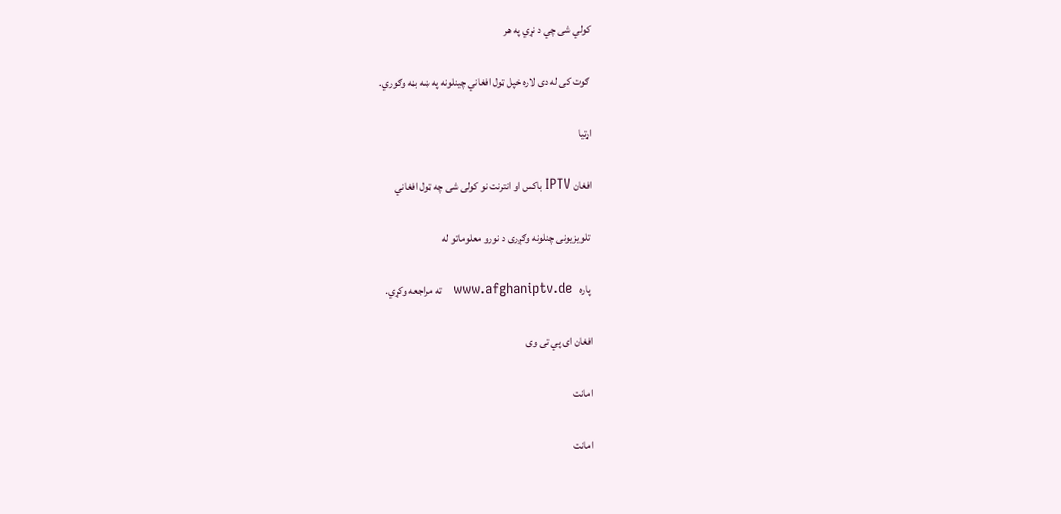کولي شی چي د نړي په هر

 ګوت کی له دی لاره خپل ټول افغاني چينلونه په ښه بڼه وګوري.

اړتيا

افغان IPTV باکس او انترنت نو کولی شی چه ټول افغاني

 تلویزيونی چنلونه وګږری د نورو معلوماتو له

 پاره   www.afghaniptv.de   ته مراجعه وکړي.

افغان اى پي تی وی

امانت

امانت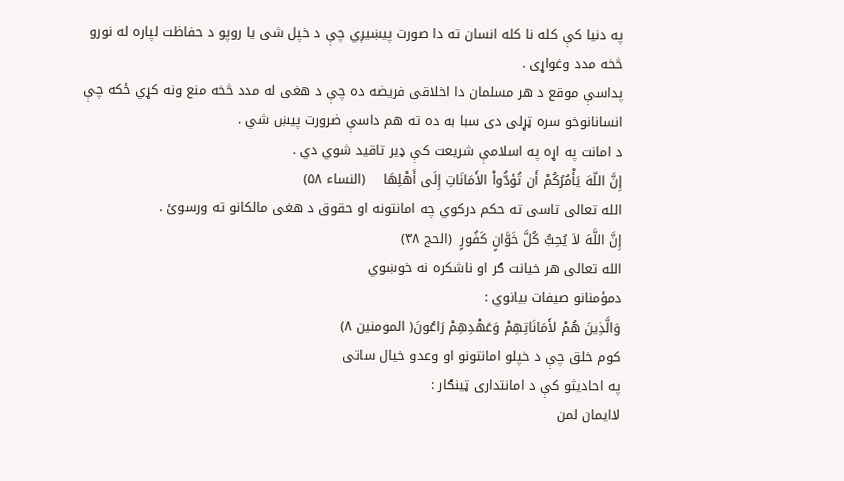په دنيا کې کله نا کله انسان ته دا صورت پيښيږي چې د خپل شی يا روپو د حفاظت لپاره له نورو څخه مدد وغواړی .
پداسې موقع د هر مسلمان دا اخلاقی فريضه ده چې د هغی له مدد څخه منع ونه کړي ځکه چې انسانانوخو سره ټړلی دی سبا به ده ته هم داسې ضرورت پيښ شي .
د امانت په اړه په اسلامې شريعت کې ډير تاقيد شوي دي .
إِنَّ اللّهَ يَأْمُرُكُمْ أَن تُؤدُّواْ الأَمَانَاتِ إِلَى أَهْلِهَا    (النساء ۵۸)
الله تعالی تاسی ته حکم درکوي چه امانتونه او حقوق د هغی مالکانو ته ورسوئ .
إِنَّ اللَّهَ لاَ يُحِبُّ كُلَّ خَوَّانٍ كَفُورٍ  (الحج ۳۸)
الله تعالی هر خيانت ګر او ناشکره نه خوښوي
دمؤمنانو صيفات بيانوي :
وَالَّذِينَ هُمْ لأَمَانَاتِهِمْ وَعَهْدِهِمْ رَاعُونَ( المومنين ۸)
کوم خلق چې د خپلو امانتونو او وعدو خيال ساتی
په احاديثو کې د امانتداری ټينګار :
لاايمان لمن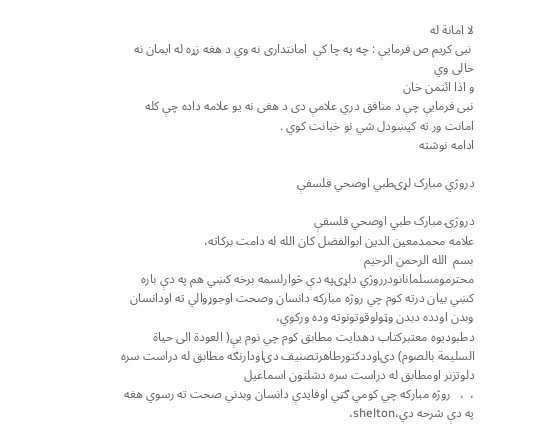لا امانة له
 نبی کريم ص فرمايې : چه په چا کې  امانتداری نه وي د هغه زړه له ايمان نه خالی وي
و اذا ائتمن خان
نبی فرمايې چې د منافق دري علامې دی د هغی نه يو علامه داده چې کله امانت ور ته کيښودل شي نو خيانت کوي .
ادامه نوشته

دروژي مبارک لړۍطبي اوصحي فلسفې

دروژۍ مبارک طبي اوصحي فلسفې
علامه محمدمعين الدين ابوالفضل کان الله له دامت برکاته،
بسم  الله الرحمن الرحيم
محترمومسلمانانودرروژي دلړۍپه دې څوارلسمه برخه کښي هم په دې باره کښي بيان درته کوم چي روژه مبارکه دانسان وصحت اوجوړوالي ته اودانسان وبدن اودده دبدن وټولوقوتونوته وده ورکوي،
دطبوديوه معتبرکتاب دهدايت مطابق کوم چي نوم يې( العودة الی حياة السليمة بالصوم) دۍاوددکتورطاهرتصنيف دۍاودارنګه مطابق له دراست سره دلوتزنر اومطابق له دراست سره دشلتون اسماعيل
،  ،   روژه مبارکه چي کومي ګټي اوفايدې دانسان وبدني صحت ته رسوي هغه په دې شرحه دي،shelton،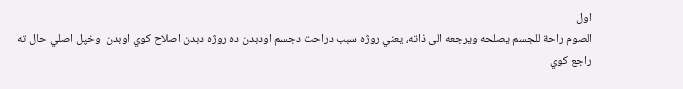اول
الصوم راحة للجسم يصلحه ويرجعه الی ذاته، يعني روژه سبب دراحت دجسم اودبدن ده روژه دبدن اصلاح کوي اوبدن  وخپل اصلي حال ته راجع کوي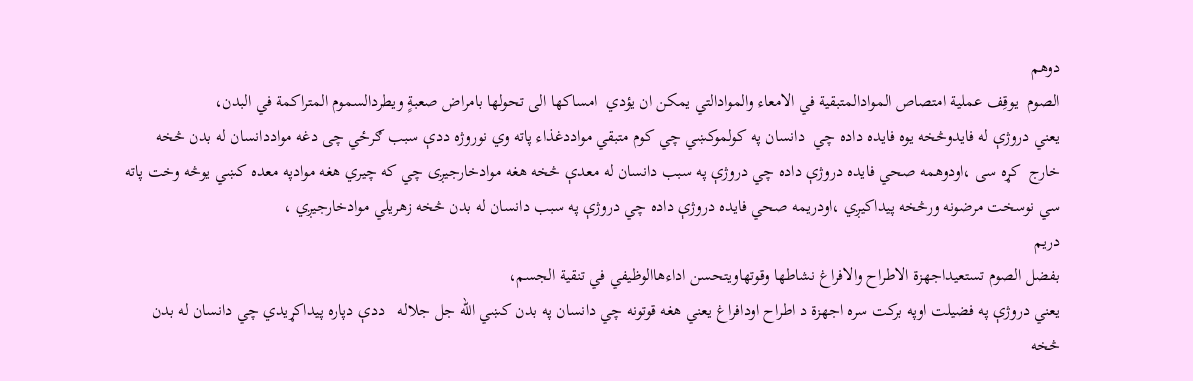دوهم
الصوم  يوقِف عملية امتصاص الموادالمتبقية في الامعاء والموادالتي يمکن ان يؤدي  امساکها الی تحولها بامراض صعبةٍ ويطردالسموم المتراکمة في البدن،
يعني دروژې له فايدوڅخه يوه فايده داده چي  دانسان په کولموکښي چي کوم متبقي مواددغذاء پاته وي نوروژه ددې سبب ګرځي چی دغه مواددانسان له بدن څخه خارج  کړه سی ،اودوهمه صحي فايده دروژې داده چي دروژې په سبب دانسان له معدې څخه هغه موادخارجیږی چي که چيري هغه موادپه معده کښي يوڅه وخت پاته سي نوسخت مرضونه ورڅخه پيداکيږي ،اودريمه صحي فايده دروژې داده چي دروژې په سبب دانسان له بدن څخه زهريلي موادخارجيږي ،
دريم
بفضل الصوم تستعيداجهزة الاطراح والافراغ نشاطها وقوتهاويتحسن اداءهاالوظيفي في تنقية الجسم،
يعني دروژې په فضيلت اوپه برکت سره اجهزة د اطراح اودافراغ يعني هغه قوتونه چي دانسان په بدن کښي الله جل جلاله   ددې دپاره پيداکړيدي چي دانسان له بدن څخه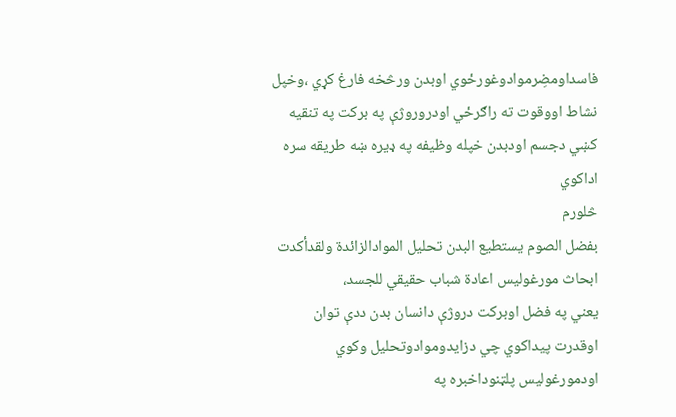فاسداومضِرموادوغورځوي اوبدن ورڅخه فارغ کړي ،وخپل نشاط اووقوت ته راګرځي اودروروژې په برکت په تنقيه کښي دجسم اودبدن خپله وظيفه په ډيره ښه طريقه سره اداکوي
څلورم
بفضل الصوم يستطيع البدن تحليل الموادالزائدة ولقدأکدت ابحاث مورغوليس اعادة شباب حقيقي للجسد،
يعني په فضل اوبرکت دروژې دانسان بدن ددې توان اوقدرت پيداکوي چي دزايدوموادوتحليل وکوي اودمورغولیس پلټنوداخبره په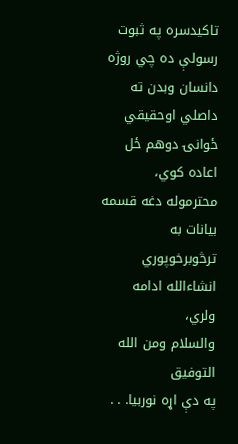تاکيدسره په ثبوت رسولې ده چي روژه دانسان وبدن ته داصلي اوحقيقي ځوانۍ دوهم ځل اعاده کوي،
محترموله دغه قسمه بيانات به ترڅوبرخوپوري انشاءالله ادامه ولري،
والسلام ومن الله التوفيق
په دې اړه نوربيا. . .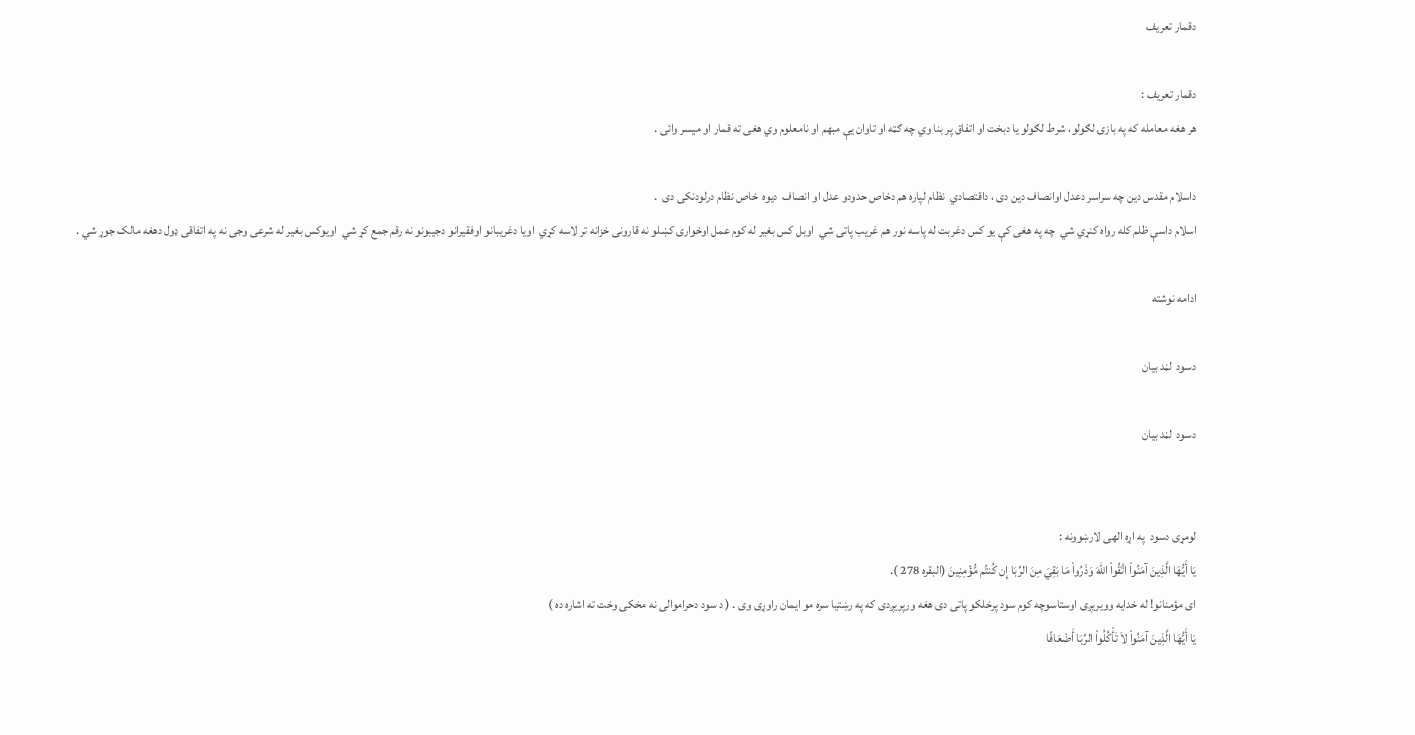دقمار تعريف

دقمار تعريف :
هر هغه معامله که په بازۍ لګولو، شرط لګولو يا دبخت او اتفاق پر بنا وي چه ګټه او تاوان يې مبهم او نامعلوم وي هغی ته قمار او ميسر وائی .

داسلام مقدس دين چه سراسر دعدل اوانصاف دين دی ، داقتصادي  نظام لپاره هم دخاص حدودو عدل او انصاف  ديوه  خاص نظام درلودنکی دی  .
اسلام داسې ظلم کله رواه کنړي شي  چه په هغی کې يو کس دغربت له پاسه نور هم غريب پاتی شي  اوبل کس بغير له کوم عمل اوخواری کښلو نه قارونی خزانه تر لاسه کړي  اويا دغريبانو اوفقيرانو دجيبونو نه رقم جمع کړ شي  اويوکس بغير له شرعی وجی نه په اتفاقی ډول دهغه مالک جوړ شي .

ادامه نوشته

دسود  لڼد بيان

دسود  لڼد بيان


لومړی دسود  په اړه الهی لارښوونه :
يَا أَيُّهَا الَّذِينَ آمَنُواْ اتَّقُواْ اللّهَ وَذَرُواْ مَا بَقِيَ مِنَ الرِّبَا إِن كُنتُم مُّؤْمِنِينَ (البقره 278 ).
ای مؤمنانو! له خدايه وويريږی اوستاسوچه کوم سود پرخلکو پاتی دی هغه ورپريږدی که په رښتيا سره مو ايمان راوړی وی . ( د سود دحراموالی نه مخکی وخت ته اشاره ده )
يَا أَيُّهَا الَّذِينَ آمَنُواْ لاَ تَأْكُلُواْ الرِّبَا أَضْعَافًا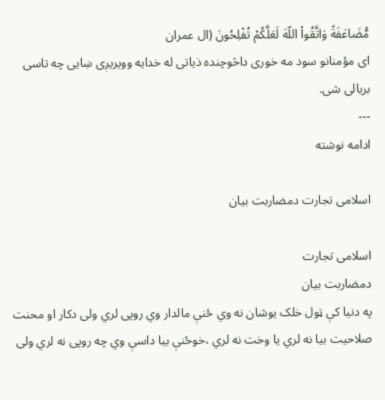مُّضَاعَفَةً وَاتَّقُواْ اللّهَ لَعَلَّكُمْ تُفْلِحُونَ (ال عمران
ای مؤمنانو سود مه خوری داڅوچنده ذياتی له خدايه وويريږی ښايی چه تاسی بريالی شی.
---
ادامه نوشته

اسلامی تجارت دمضاربت بيان

اسلامی تجارت
دمضاربت بيان
په دنيا کې ټول خلک يوشان نه وي ځنې مالدار وي روپی لري ولی دکار او محنت صلاحيت بيا نه لري يا وخت نه لري ،خوځنې بيا داسې وي چه روپی نه لري ولی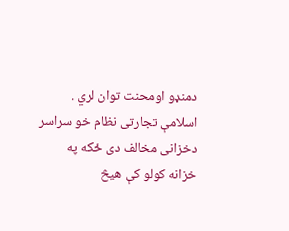دمنډو اومحنت توان لري .
اسلامې تجارتی نظام خو سراسر دخزانی مخالف دی ځکه په خزانه کولو کې هيڅ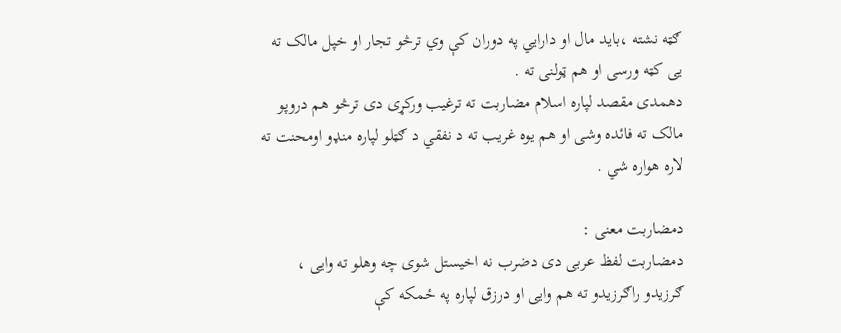ګټه نشته ،بايد مال او دارايي په دوران کې وي ترڅو تجار او خپل مالک ته يی کټه ورسی او هم ټولنی ته .
دهمدی مقصد لپاره اسلام مضاربت ته ترغيب ورکړی دی ترڅو هم دروپو مالک ته فائده وشی او هم يوه غريب ته د نفقي د ګټلو لپاره منډو اومحنت ته لاره هواره شي .

دمضاربت معنی :
دمضاربت لفظ عربی دی دضرب نه اخيستل شوی چه وهلو ته وايی ، ګرزيدو راګرزيدو ته هم وايی او درزق لپاره په ځمکه کې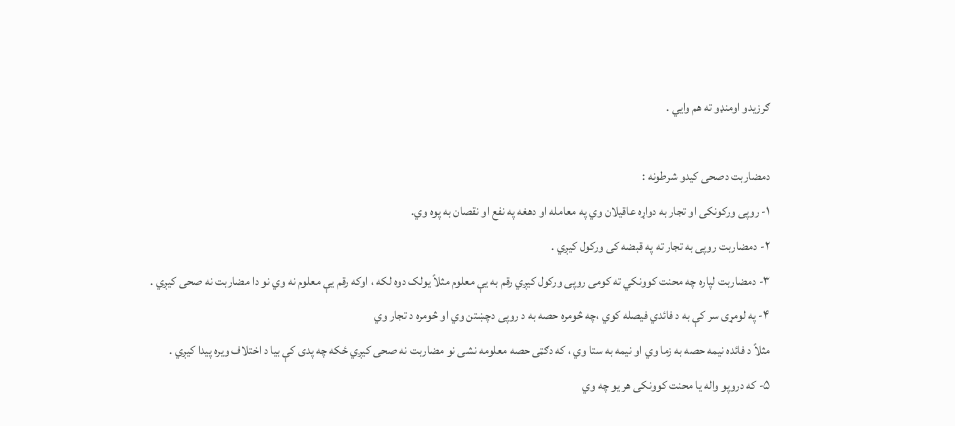ګرزيدو اومنډو ته هم وايي .

دمضاربت دصحی کيدو شرطونه :
۱- روپی ورکونکی او تجار به دواړه عاقيلان وي په معامله او دهغه په نفع او نقصان به پوه وي.
۲- دمضاربت روپی به تجار ته په قبضه کی ورکول کيږي .
۳- دمضاربت لپاره چه محنت کوونکي ته کومی روپی ورکول کيږي رقم به يې معلوم مثلاً يولک دوه لکه ، اوکه رقم يې معلوم نه وي نو دا مضاربت نه صحی کيږي .
۴- په لومړی سر کې به د فائدي فيصله کوي ،چه څومره حصه به د روپی دچښتن وي او څومره د تجار وي
مثلاً د فائده نيمه حصه به زما وي او نيمه به ستا وي ، که دګټی حصه معلومه نشی نو مضاربت نه صحی کيږي ځکه چه پدی کې بيا د اختلاف ويره پيدا کيږي .
۵- که دروپو واله يا محنت کوونکی هر يو چه وي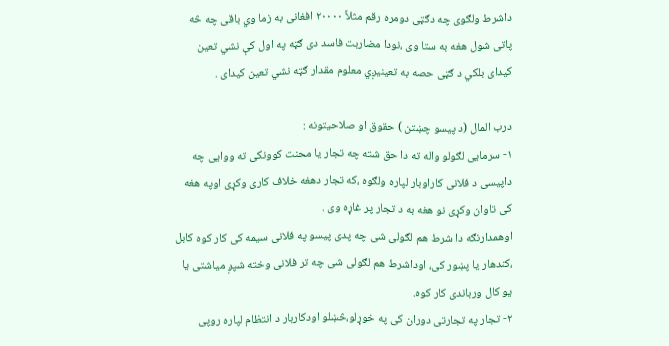داشرط ولګوی چه دګټی دومره رقم مثلاً ۲۰۰۰۰ افغانی به زما وي باقی چه څه پاتی شول هغه به ستا وی ،نودا مضاربت فاسد دی ګټه په اول کې نشي تعين کيدای بلکي د ګټی حصه به تعينيږي معلوم مقدار ګټه نشي تعين کيدای .

درب المال (د پيسو چښتن ) حقوق او صلاحيتونه :
۱- سرمايی لګولو واله ته دا حق شته چه تجار يا محنت کوونکی ته ووايی چه داپيسی د فلانی کاراوبار لپاره ولګوه ،که تجار دهغه خلاف کاری وکړی اوپه هغه کی تاوان وکړی نو هغه به د تجار پر غاړه وی .
اوهمدارنګه دا شرط هم لګولی شی چه پدی پيسو په فلانی سيمه کی کار کوه کابل ،کندهار يا پښور کی، اوداشرط هم لګولی شی چه تر فلانی وخته شپږ مياشتی يا يو کال ورباندی کار کوه.
۲- تجار په تجارتی دوران کی په خوړلو،څښلو اودکاربار د انتظام لپاره روپی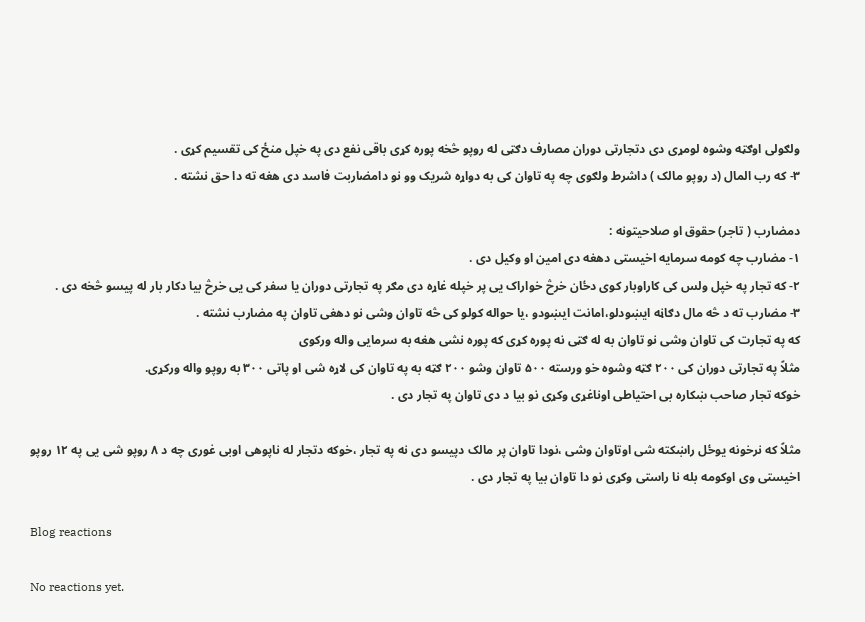ولګولی اوګټه وشوه لومړی دی دتجارتی دوران مصارف دګټی له روپو څخه پوره کړی باقی نفع دی په خپل منځ کی تقسيم کړی .
۳- که رب المال (د روپو مالک ) داشرط ولګوی چه په تاوان کی به دواړه شريک وو نو دامضاربت فاسد دی هغه ته دا حق نشته .

دمضارب ( تاجر) حقوق او صلاحيتونه :
۱- مضارب چه کومه سرمايه اخيستی دهغه دی امين او وکيل دی .
۲- که تجار په خپل ولس کی کاراوبار کوی دځان خرڅ خواراک يی پر خپله غاړه دی مګر په تجارتی دوران يا سفر کی يی خرڅ بيا دکار بار له پيسو څخه دی .
۳- مضارب ته د څه مال دګاڼه ايښودلو،امانت ايښودو ،يا حواله کولو کی څه تاوان وشی نو دهغی تاوان په مضارب نشته .
که په تجارت کی تاوان وشی نو تاوان به له ګټی نه پوره کړی که پوره نشی هغه به سرمايی واله ورکوی
مثلاً په تجارتی دوران کی ۲۰۰ ګټه وشوه خو ورسته ۵۰۰ تاوان وشو ۲۰۰ ګټه به په تاوان کی لاړه شی او پاتی ۳۰۰ به روپو واله ورکړی.
خوکه تجار صاحب ښکاره بی احتياطی اوناغړی وکړی نو بيا د دی تاوان په تجار دی .

مثلاً که نرخونه يوځل راښکته شی اوتاوان وشی ،نودا تاوان پر مالک دپيسو دی نه په تجار ،خوکه دتجار له ناپوهی اوبی غوری چه د ۸ روپو شی يی په ۱۲ روپو اخيستی وی اوکومه بله نا راستی وکړی نو دا تاوان بيا په تجار دی .

Blog reactions

No reactions yet.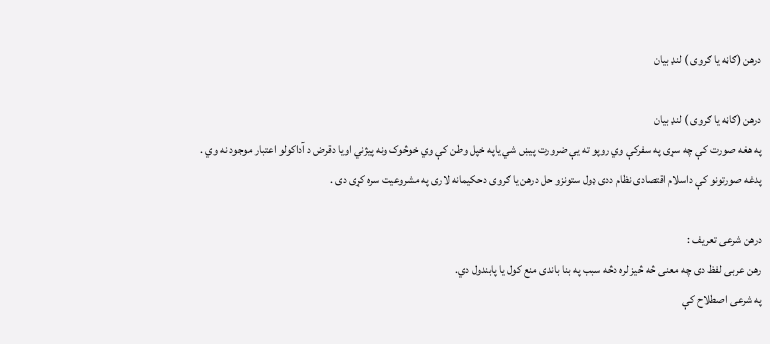درهن (ګاڼه يا ګروی ) لنډ بيان

درهن (ګاڼه يا ګروی ) لنډ بيان
په هغه صورت کې چه سړی په سفرکې وي روپو ته يې ضرورت پيښ شي ياپه خپل وطن کې وي خوڅوک ونه پيژني اويا دقرض د آداکولو اعتبار موجود نه وي .
پدغه صورتونو کې داسلام اقتصادی نظام ددی ډول ستونزو حل درهن يا ګروی دحکيمانه لاری په مشروعيت سره کړی دی .

درهن شرعی تعريف :
رهن عربی لفظ دی چه معنی څه څيز لره دڅه سبب په بنا باندی منع کول يا پابندول دي.
په شرعی اصطلاح کې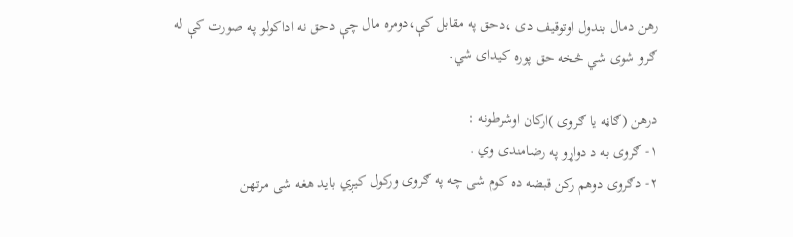رهن دمال بندول اوتوقيف دی ،دحق په مقابل کې،دومره مال چې دحق نه اداکولو په صورت کې له ګرو شوی شي څخه حق پوره کيدای شي.

درهن (ګاڼه يا ګروی )ارکان اوشرطونه :
۱- ګروی به د دواړو په رضامندی وي .
۲- دګروی دوهم رکن قبضه ده کوم شی چه په ګروی ورکول کيږي بايد هغه شی مرتهن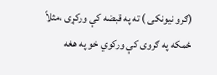(ګرو نيونکی ) ته په قبضه کې ورکړی ،مثلاً ځمکه په ګروی کې ورکوي خو په هغه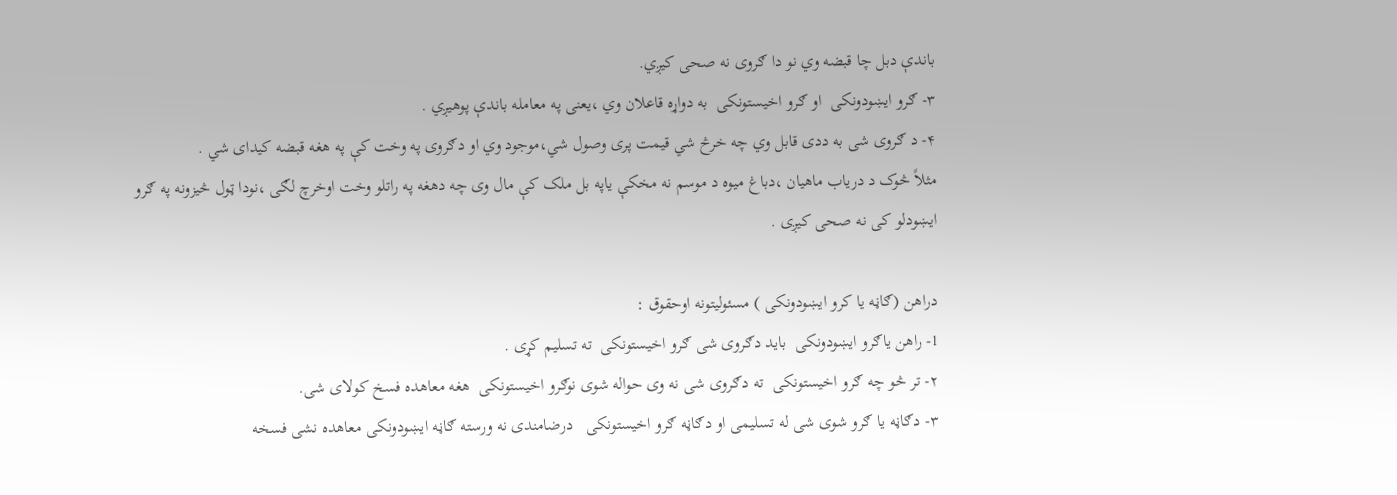باندې دبل چا قبضه وي نو دا ګروی نه صحی کيږي.
۳- ګرو ايښودونکی  او ګرو اخيستونکی  به دواړه قاعلان وي ،يعنی په معامله باندې پوهيږي .
۴- د ګروی شی به ددی قابل وي چه خرڅ شي قيمت پری وصول شي،موجود وي او دګروی په وخت کې په هغه قبضه کيدای شي .
مثلاً څوک د درياب ماهيان ،دباغ ميوه د موسم نه مخکې ياپه بل ملک کې مال وی چه دهغه په راتلو وخت اوخرچ لګی ،نودا ټول څيزونه په ګرو ايښودلو کی نه صحی کيږی .

دراهن (ګاڼه يا کرو ايښودونکی ) مسئوليتونه اوحقوق :
1- راهن ياګرو ايښودونکی  بايد دګروی شی ګرو اخيستونکی  ته تسليم کړی .
۲- تر څو چه ګرو اخيستونکی  ته دګروی شی نه وی حواله شوی نوګرو اخيستونکی  هغه معاهده فسخ کولای شی.
۳- دګاڼه يا ګرو شوی شی له تسليمی او دګاڼه ګرو اخيستونکی   درضامندی نه ورسته ګاڼه ايښودونکی معاهده نشی فسخه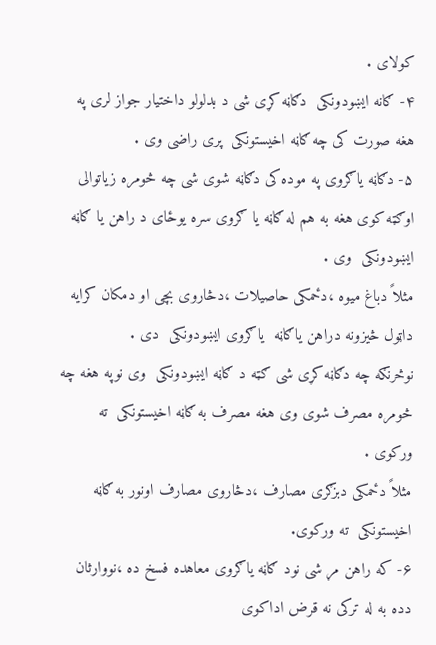کولای .
۴- ګانه ايښودونکی  دګاڼه کړی شی د بدلولو داختيار جواز لری په هغه صورت کی چه ګاڼه اخيستونکی  پری راضی وی .
۵- دګاڼه ياګروی په موده کی دګاڼه شوی شی چه څومره زياتوالی اوګټه کوی هغه به هم له ګاڼه يا ګروی سره يوځای د راهن يا ګاڼه ايښودونکی  وی .
مثلاً دباغ ميوه ،دځمکی حاصيلات ،دڅاروی بچی او دمکان کرايه داټول څيزونه دراهن ياګاڼه  ياګروی ايښودونکی  دی .
نوڅرنګه چه دګاڼه کړی شی ګټه د ګاڼه ايښودونکی  وی نوپه هغه چه څومره مصرف شوی وی هغه مصرف به ګاڼه اخيستونکی  ته ورکوی .
مثلاً دځمکی دبزګری مصارف ،دڅاروی مصارف اونور به ګاڼه اخيستونکی  ته ورکوی.
۶- که راهن مړ شی نود ګاڼه ياګروی معاهده فسخ ده ،نووارثان دده به له ترکی نه قرض اداکوی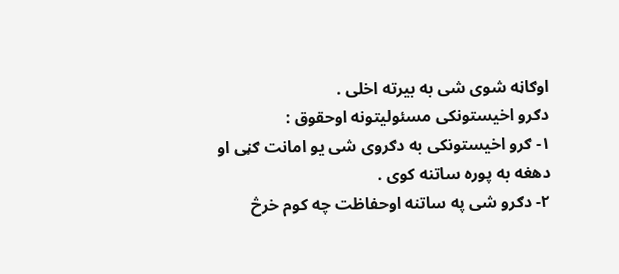اوګاڼه شوی شی به بيرته اخلی .
دګرو اخيستونکی مسئوليتونه اوحقوق :
۱- ګرو اخيستونکی به دګروی شی يو امانت ګڼی او دهغه به پوره ساتنه کوی .
۲- دګرو شی په ساتنه اوحفاظت چه کوم خرڅ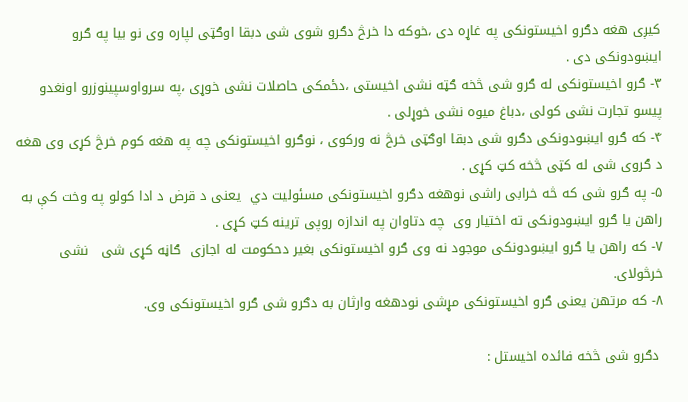کيږی هغه دګرو اخيستونکی په غاړه دی ،خوکه دا خرڅ دګرو شوی شی دبقا اوګټی لپاره وی نو بيا په ګرو ايښودونکی دی .
۳- ګرو اخيستونکی له ګرو شی څخه ګټه نشی اخيستی ،دځمکی حاصلات نشی خوړی ،په سرواوسپينوزرو اونغدو پيسو تجارت نشی کولی ،دباغ ميوه نشی خوړلی .
۴- که ګرو ايښودونکی دګرو شی دبقا اوګټی خرڅ نه ورکوی ، نوګرو اخيستونکی چه په هغه کوم خرڅ کړی وی هغه د ګروی شی له کټی څخه کټ کړی .
۵- په ګرو شی که څه خرابی راشی نوهغه دګرو اخيستونکی مسئوليت دي  يعنی د قرض د ادا کولو په وخت کې به راهن يا ګرو ايښودونکی ته اختيار وی  چه دتاوان په اندازه روپی ترينه کټ کړی .
۷- که راهن يا ګرو ايښودونکی موجود نه وی ګرو اخيستونکی بغير دحکومت له اجازی  ګاڼه کړی شی   نشی خرڅولای.
۸- که مرتهن يعنی ګرو اخيستونکی مړشی نودهغه وارثان به دګرو شی ګرو اخيستونکی وی.

 دګرو شی څخه فائده اخيستل :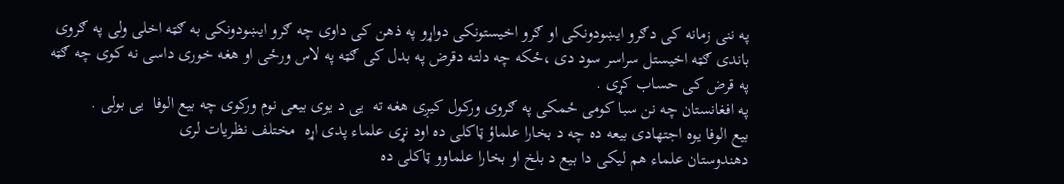په ننی زمانه کی دګرو ايښودونکی او ګرو اخيستونکی دواړو په ذهن کی داوی چه ګرو ايښودونکی به ګټه اخلی ولی په ګروی باندی ګټه اخيستل سراسر سود دی ،ځکه چه دلته دقرض په بدل کی ګټه په لاس ورځی او هغه خوری داسی نه کوی چه ګټه په قرض کی حساب کړی .
په افغانستان چه نن سبا کومی ځمکی په ګروی ورکول کيږی هغه ته  يی د يوی بيعی نوم ورکوی چه بيع الوفا  يی بولی .
بيع الوفا يوه اجتهادی بيعه ده چه د بخارا علماؤ ټاکلی ده اود نړی علماء پدی اړه  مختلف نظريات لری
دهندوستان علماء هم ليکی دا بيع د بلخ او بخارا علماوو ټاکلی ده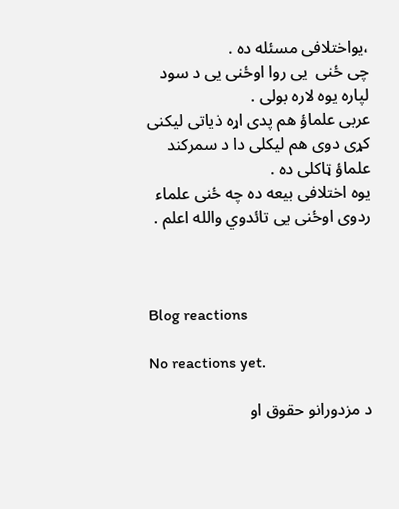،يواختلافی مسئله ده .
چی ځنی  يی روا اوځنی يی د سود لپاره يوه لاره بولی .
عربی علماؤ هم پدی اړه ذياتی ليکنی کړی دوی هم ليکلی دا د سمرکند علماؤ ټاکلی ده .
يوه اختلافی بيعه ده چه ځنی علماء ردوی اوځنی يی تائدوي والله اعلم .



Blog reactions

No reactions yet.

د مزدورانو حقوق او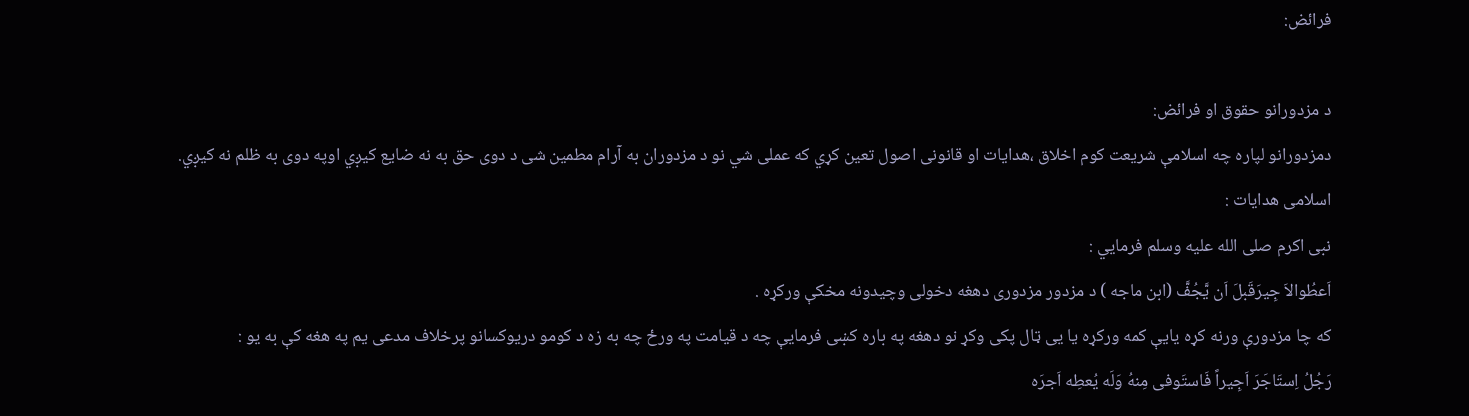فرائض:

د مزدورانو حقوق او فرائض:
دمزدورانو لپاره چه اسلامې شريعت کوم اخلاق ،هدايات او قانونی اصول تعين کړي که عملی شي نو د مزدوران به آرام مطمين شی د دوی حق به نه ضايع کيږي اوپه دوی به ظلم نه کيږي.
اسلامی هدايات :
نبی اکرم صلی الله عليه وسلم فرمايي :
اَعطُوالاَ جِيرَقَبلَ اَن يَّجُفَّ (ابن ماجه ) د مزدور مزدوری دهغه دخولی وچيدونه مخکې ورکړه .
که چا مزدورې ورنه کړه يايې کمه ورکړه يا يی ټال پکی وکړ نو دهغه په باره کښی فرمايې چه د قيامت په ورځ چه به زه د کومو دريوکسانو پرخلاف مدعی يم په هغه کې به يو :
رَجُلُ اِستَاجَرَ اَجِيراً فَاستَوفی مِنهُ وَلَه يُعطِه اَجرَه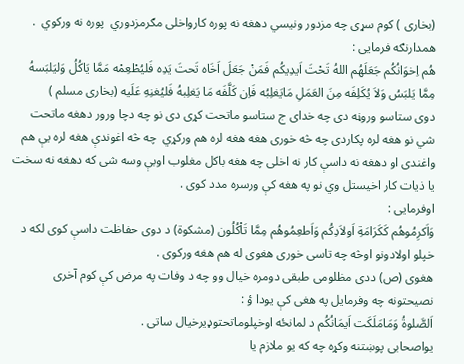(بخاری ) کوم سړی چه مزدور ونيسي دهغه نه پوره کارواخلی مګرمزدوري  پوره نه ورکوي  .
همدارنګه فرمايی :
هُم اِخوَانُکُم جَعَلَهُم اللهُ تَحْتَ اَيدِيکُم فَمَنْ جَعَلَ اَخَاه تَحتَ يَدِه فَليُطْعِمْه مَمَّا يَاکُلُ وَليَلبَسهُ مِمَّا يَلبَسُ وَلاَ يُکَلِفَه مِنَ العَمَلِ مَايَغلِبُه فَاِن کَلَّفَه مَا يَغلِبهُ فَليُغنِهِ عَلَيه (بخاری مسلم )
دوی ستاسو وروڼه دی چه خدای ج ستاسو ماتحت کړی دی نو چه دچا ورور دهغه ماتحت شي نو هغه لره پکاردی چه څه خوری هغه هغه لره هم ورکړي  چه څه اغوندې هغه لره يې هم واغندی او دهغه نه داسې کار نه اخلی چه هغه باکل مغلوب اوبې وسه شی که دهغه نه سخت يا ذيات کار اخيستل وي نو په هغه کې ورسره مدد کوی .
اوفرمايی :
وَاَکرِمُوهُم کَکَرَامَةِ اَولاَدِکُم وَاَطعِمُوهُم مِمَّا تَاْکُلُون (مشکوة) د دوی حفاظت داسې کوی لکه د خپلو اولادونو اوڅه چه تاسی خوری هغوی له هم هغه ورکوی .
هغوی (ص) ددی مظلومی طبقی دومره خيال وو چه د وفات په مرض کې کوم آخری نصيحتونه چه وفرمايل په هغی کې يودا ؤ :
اَلصَّلوةُ وَمَامَلَکَت اَيمَانُکُم د لمانځه اوخپلوماتحتوډيرخيال ساتی .
يواصحابی پوښتنه وکړه چه که يو ملازم يا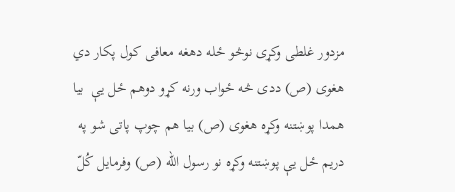مزدور غلطی وکړی نوڅو ځله دهغه معافی کول پکار دي هغوی (ص) ددی څه ځواب ورنه کړو دوهم ځل يې  بيا همدا پوښتنه وکړه هغوی (ص) بيا هم چوپ پاتی شو په دريم ځل يې پوښتنه وکړه نو رسول الله (ص) وفرمايل كُلّ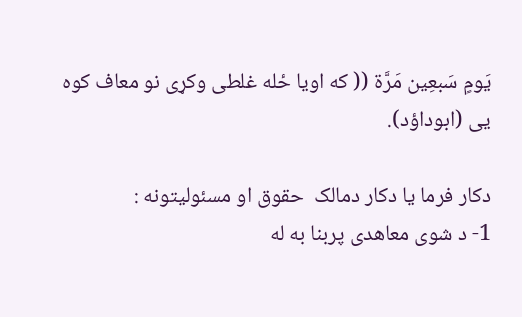يَومٍ سَبعِين مَرَّة (( كه اويا ځله غلطی وکړی نو معاف کوه يی (ابوداؤد).

دکار فرما يا دکار دمالک  حقوق او مسئوليتونه :
1- د شوی معاهدی پربنا به له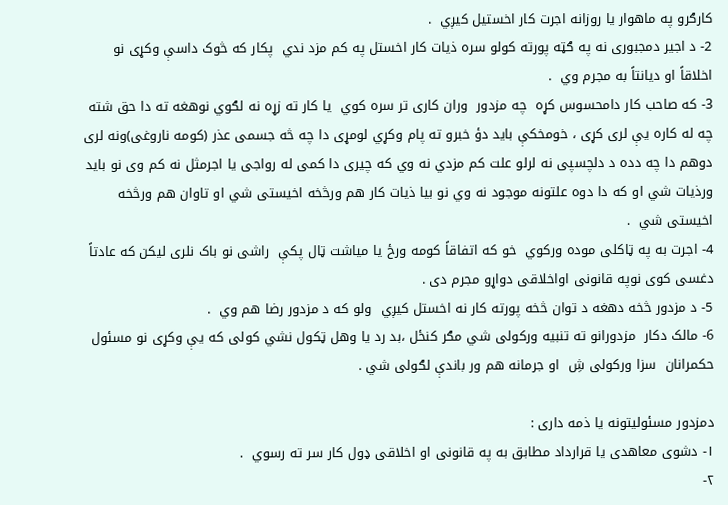کارګرو په ماهوار يا روزانه اجرت کار اخستيل کيږي  .
2- د اجير دمجبوری نه په ګټه پورته کولو سره ذيات کار اخستل په کم مزد ندي  پکار که څوک داسې وکړی نو اخلاقاً او ديانتاً به مجرم وي  .
3- که صاحب کار دامحسوس کړه  چه مزدور  وران کاری تر سره کوي  يا کار ته زړه نه لګوي نوهغه ته دا حق شته چه له کاره يې لری کړی ، خومخکې بايد دؤ خبرو ته پام وکړي لومړی دا چه څه جسمی عذر (کومه ناروغی)ونه لری دوهم دا چه دده د دلچسپی نه لرلو علت کم مزدي نه وي که چيری دا کمی له رواجی يا اجرمثل نه کم وی نو بايد ورذيات شي او که دا دوه علتونه موجود نه وي نو بيا ذيات کار هم ورڅخه اخيستی شي او تاوان هم ورڅخه اخيستی شي  .
4- اجرت به په ټاکلی موده ورکوي  خو که اتفاقاً کومه ورځ يا مياشت ټال پکې  راشی نو باک نلری ليکن که عادتاً دغسی کوی نوپه قانونی اواخلاقی دواړو مجرم دی .
5- د مزدور څخه دهغه د توان څخه پورته کار نه اخستل کيږي  ولو که د مزدور رضا هم وي  .
6- مالک دکار  مزدورانو ته تنبيه ورکولی شي مګر کنځل ،بد رد يا وهل ټکول نشي کولی که يې وکړی نو مسئول حكمرانان  سزا ورکولی شِ  او جرمانه هم ور باندې لګولی شي .

دمزدور مسئوليتونه يا ذمه داری :
۱- دشوی معاهدی يا قرارداد مطابق به په قانونی او اخلاقی ډول کار سر ته رسوي  .
۲-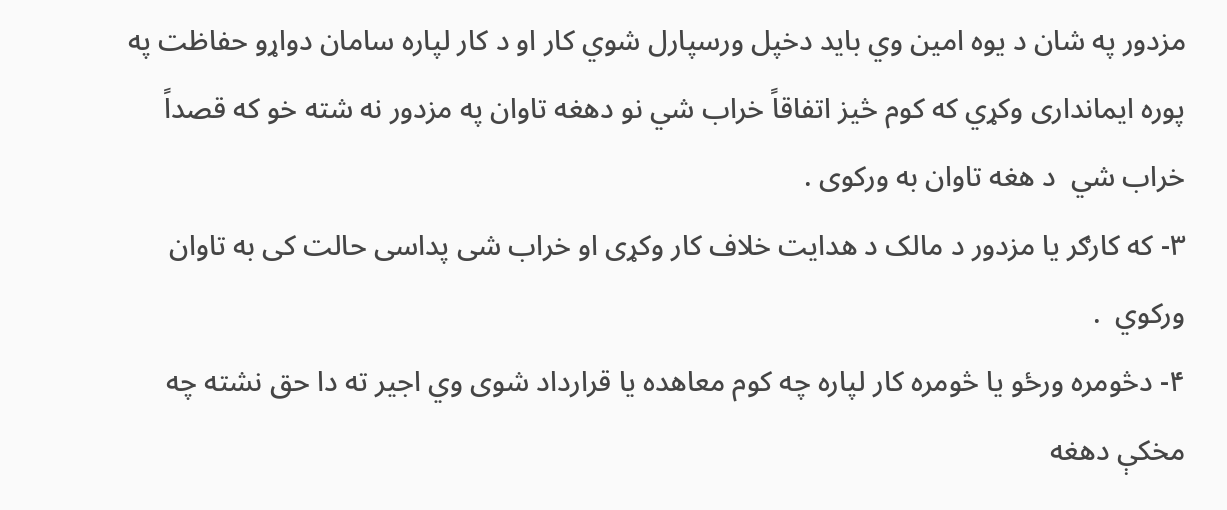مزدور په شان د يوه امين وي بايد دخپل ورسپارل شوي کار او د کار لپاره سامان دواړو حفاظت په پوره ايمانداری وکړي که کوم څيز اتفاقاً خراب شي نو دهغه تاوان په مزدور نه شته خو که قصداً خراب شي  د هغه تاوان به ورکوی .
۳- که کارګر يا مزدور د مالک د هدايت خلاف کار وکړی او خراب شی پداسی حالت کی به تاوان ورکوي  .
۴- دڅومره ورځو يا څومره کار لپاره چه کوم معاهده يا قرارداد شوی وي اجير ته دا حق نشته چه مخکې دهغه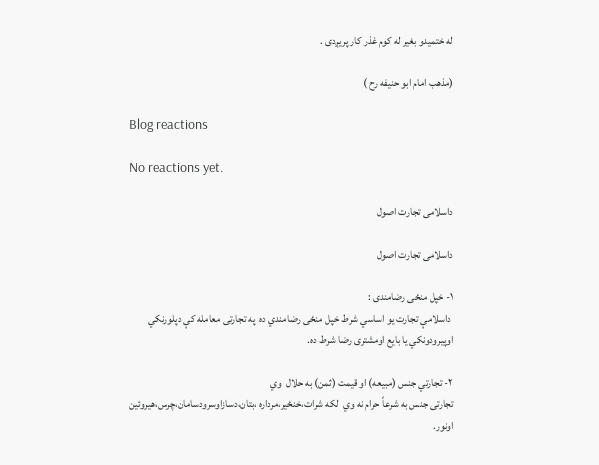له ختميدو بغير له کوم غذر کار پريږدی .

(مذهب امام ابو حنيفه رح )

Blog reactions

No reactions yet.

داسلامی تجارت اصول

داسلامی تجارت اصول

۱- خپل منځی رضامندی :
 داسلامې تجارت يو اساسي شرط خپل منځی رضامندي ده  په تجارتی معامله کې دپلورنکي اوپيرودونکي يا بايع اومشتری رضا شرط ده.

۲- تجارتي جنس (مبيعه) او قيمت (ثمن) به حلال  وي
تجارتی جنس به شرعاً حرام نه وي  لکه شرات،خنځير،مرداره ،بتان،دسازاوسرودسامان،چرس،هيروئين اونور.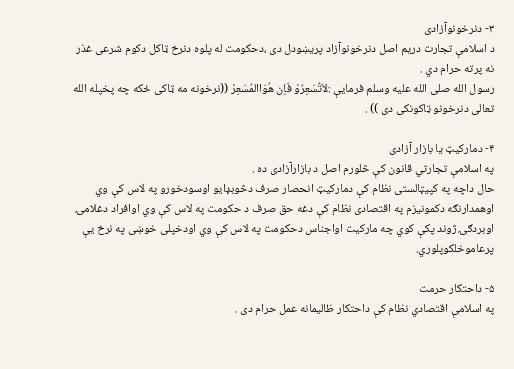۳- دنرخونوآزادی
د اسلامې تجارت دريم اصل دنرخونوآزاد پريښودل دی ،دحکومت له پلوه دنرخ ټاکل دکوم شرعی غذر نه پرته حرام دي .
رسول الله صلی الله عليه وسلم فرمايې :لاَتُسَعِرُوْ فَاِن هُوَاالمُسَعِرْ ((نرخونه مه ټاکی ځکه چه پخپله الله تعالی دنرخونو ټاکونکی دی )) .

۴- دمارکيټ يا بازار آزادی
په اسلامې تجارتي قانون کې څلورم اصل د بازارآزادی ده .
حال داچه په کپيټالستی نظام کې دمارکيټ انحصار صرف دڅوبډايو اوسودخورو په لاس کې وي اوهمدارنګه دکمونيزم په اقتصادی نظام کې دغه حق صرف د حکومت په لاس کې وي اوافراد دغلامۍ اوبردګۍ ژوند پکې کوي چه مارکيت اواجناس دحکومت په لاس کې وي اودخپلی خوښی په نرخ يې پرعاموخلکوپلوري.

۵- داحتکار حرمت
په اسلامې اقتصادي نظام کې داحتکار ظاليمانه عمل حرام دی .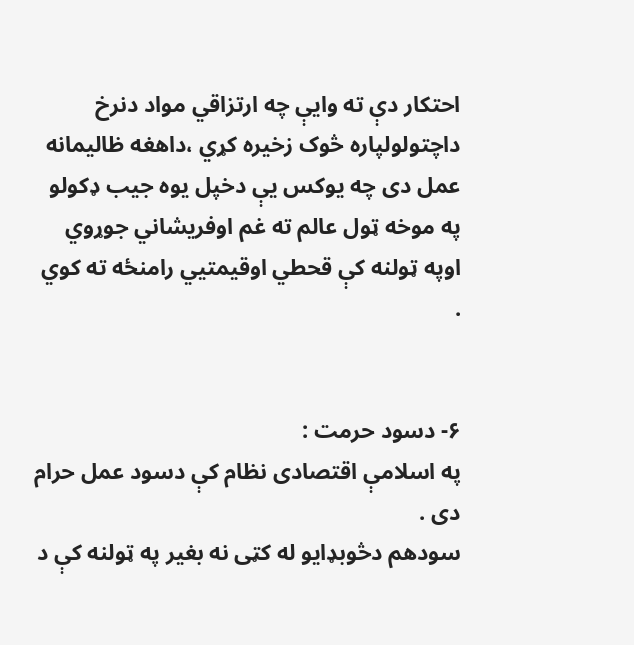احتکار دې ته وايې چه ارتزاقي مواد دنرخ داچتولولپاره څوک زخيره کړي ،داهغه ظاليمانه عمل دی چه يوکس يې دخپل يوه جيب ډکولو په موخه ټول عالم ته غم اوفريشاني جوړوي اوپه ټولنه کې قحطي اوقيمتیي رامنځه ته کوي .


۶- دسود حرمت :
په اسلامې اقتصادی نظام کې دسود عمل حرام دی .
سودهم دڅوبډايو له کټی نه بغير په ټولنه کې د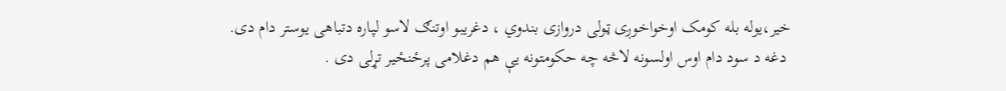خير،يوله بله کومک اوخواخوږی ټولی دروازی بندوي ، دغريبو اوتنګ لاسو لپاره دتباهی يوستر دام دی.
 دغه د سود دام اوس اولسونه لاڅه چه حکومتونه يې هم دغلامی پرځنځير تړلی دی .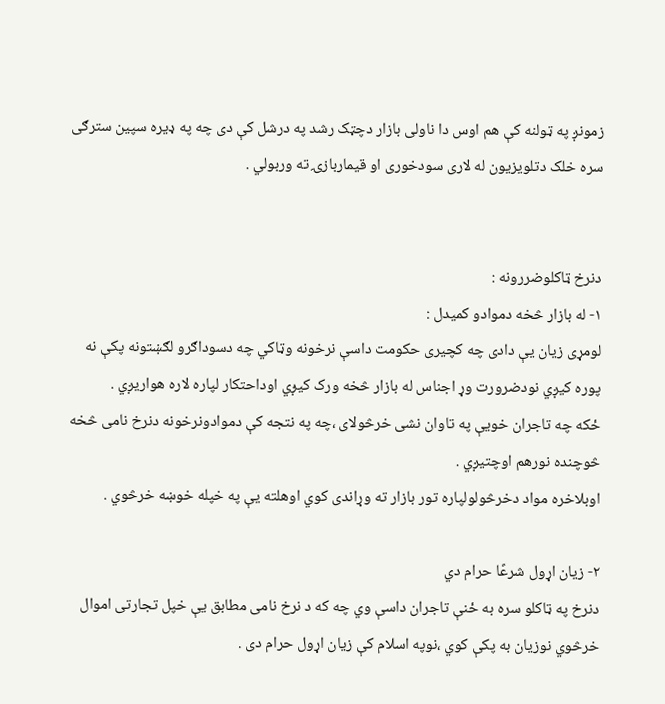زمونږ په ټولنه کې هم اوس دا ناولی بازار دچټک رشد په درشل کې دی چه په ډيره سپين سترګی سره خلک دتلويزيون له لاری سودخوری او قيماربازۍ ته وربولي .


دنرخ ټاکلوضررونه :
۱- له بازار څخه دموادو کميدل :
لومړی زيان يې دادی چه کچيری حکومت داسې نرخونه وټاکي چه دسوداګرو لګښتونه پکې نه پوره کيږي نودضرورت وړ اجناس له بازار څخه ورک کيږي اوداحتکار لپاره لاره هواريږي .
ځکه چه تاجران خويې په تاوان نشی خرڅولای ،چه په نتجه کې دموادونرخونه دنرخ نامی څخه څوچنده نورهم اوچتيږي .
اوبلاخره مواد دخرڅولولپاره تور بازار ته وړاندی کوي اوهلته يې په خپله خوښه خرڅوي .

۲- زيان اړول شرعًا حرام دي
دنرخ په ټاکلو سره به ځنې تاجران داسې وي چه که د نرخ نامی مطابق يې خپل تجارتی اموال خرڅوي نوزيان به پکې کوي ،نوپه اسلام کې زيان اړول حرام دی .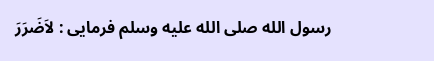رسول الله صلی الله عليه وسلم فرمايی : لاَضَرَرَ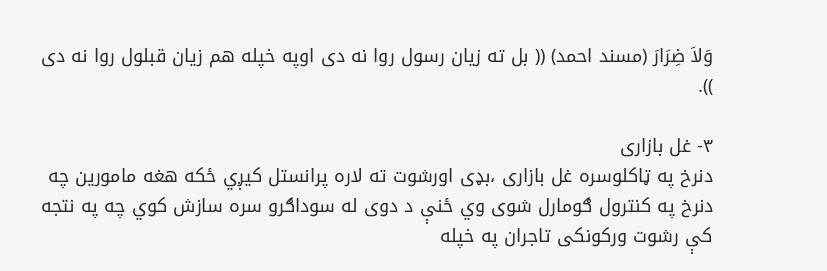وَلاَ ضِرَارَ (مسند احمد) (( بل ته زيان رسول روا نه دی اوپه خپله هم زيان قبلول روا نه دی )).

۳- غل بازاری
دنرخ په ټاکلوسره غل بازاری ،بډی اورشوت ته لاره پرانستل کيږي ځکه هغه مامورين چه دنرخ په کنترول ګومارل شوی وي ځنې د دوی له سوداګرو سره سازش کوي چه په نتجه کې رشوت ورکونکی تاجران په خپله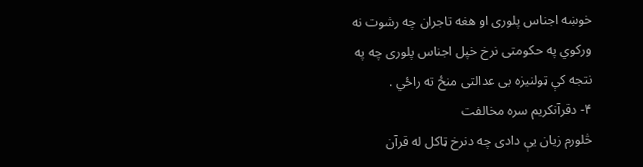خوښه اجناس پلوری او هغه تاجران چه رشوت نه ورکوي په حکومتی نرخ خپل اجناس پلوری چه په نتجه کې ټولنيزه بی عدالتی منځ ته راځي .
۴- دقرآنکريم سره مخالفت
څلورم زيان يې دادی چه دنرخ ټاکل له قرآن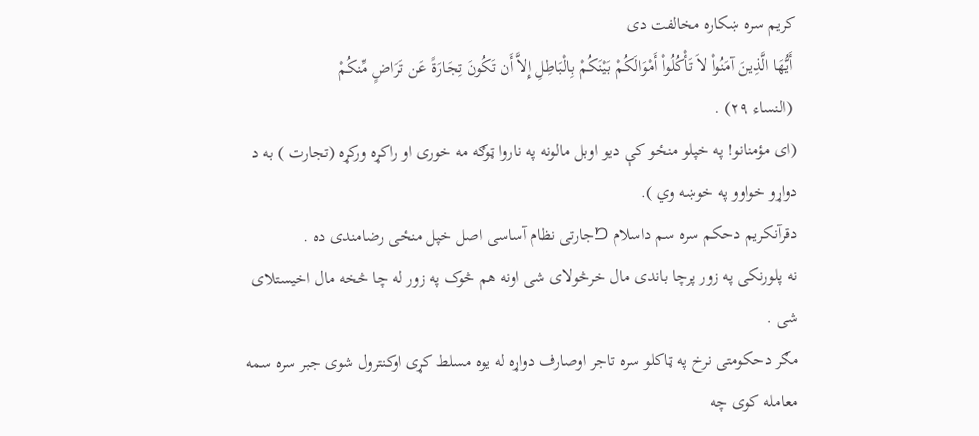کريم سره ښکاره مخالفت دی
 أَيُّهَا الَّذِينَ آمَنُواْ لاَ تَأْكُلُواْ أَمْوَالَكُمْ بَيْنَكُمْ بِالْبَاطِلِ إِلاَّ أَن تَكُونَ تِجَارَةً عَن تَرَاضٍ مِّنكُمْ
 (النساء ۲۹) .
(ای مؤمنانو! په خپلو منځو کې ديو اوبل مالونه په ناروا ټوګه مه خوری او راکړه ورکړه (تجارت ) به د دواړو خواوو په خوښه وي ).
دقرآنکريم دحکم سره سم داسلام ᘪجارتی نظام آساسی اصل خپل منځی رضامندی ده .
نه پلورنکی په زور پرچا باندی مال خرڅولای شی اونه هم څوک په زور له چا څخه مال اخيستلای شی .
مګر دحکومتی نرخ په ټاکلو سره تاجر اوصارف دواړه له يوه مسلط کړی اوکنترول شوی جبر سره سمه معامله کوی چه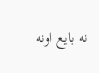نه بايع اونه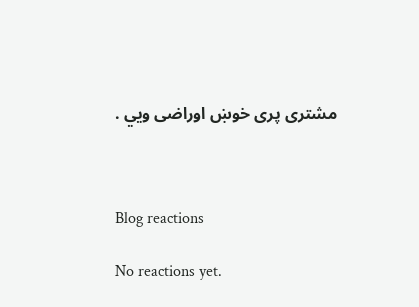مشتری پری خوښ اوراضی ویي .



Blog reactions

No reactions yet.